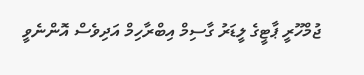ޖުމްހޫރީ ޕާޓީގެ ލީޑަރު ގާސިމް އިބްރާހިމް އަދިވެސް އޮންނެވީ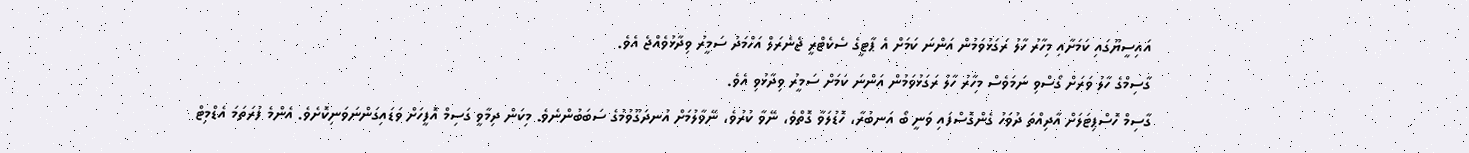އައިސީޔޫގައި ކަމަށާއި މިހާރު ހާލު ރަގަޅުވަމުން އަންނަ ކަމަށް އެ ޕާޓީގެ ސެކެޓްރީ ޖެނެރަލް އަހްމަދު ސަމީރު ވިދާޅުވެއްޖެ އެވެ.
ގާސިމްގެ ހާލު ވަރަށް ގޯސްވި ނަމަވެސް މިހާރު ހާލު ރަގަޅުވަމުން އަންނަ ކަމަށް ސަމީރު ވިދާޅުވި އެވެ.
ގާސިމް ހޮސްޕިޓަލަށް އާދިއްތަ ދުވަހު ގެންގޮސްފައި ވަނީ ބޯ އަނބުރާ، ހޮޑުލަވާ ގޮތްވެ، ނޭވާ ކުރުވެ، ނޭވާލުމަށް އުނދަގޫވުމުގެ ސަބަބުންނެވެ. މިކަން ދިމާވީ ގަސިމް އޮފީހަށް ވަޑައިގަންނަވަނިކޮށެވެ. އެންމެ ފުރަތަމަ އެޑްމިޓް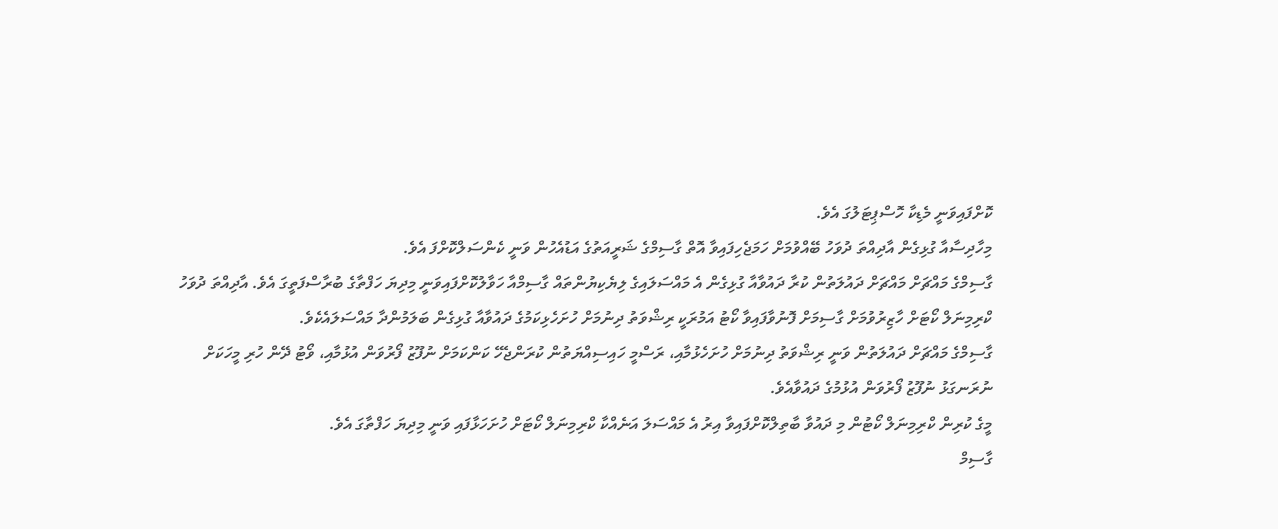ކޮށްފައިވަނީ މެޑިކާ ހޮސްޕިޓަލުގަ އެވެ.
މިހާދިސާއާ ގުޅިގެން އާދިއްތަ ދުވަހު ބޭއްވުމަށް ހަމަޖެހިފައިވާ އޮތް ގާސިމްގެ ޝަރީއަތުގެ އަޑުއެހުން ވަނީ ކެންސަލްކޮށްފަ އެވެ.
ގާސިމްގެ މައްޗަށް މައްޗަށް ދައުލަތުން ކުރާ ދައުވާއާ ގުޅިގެން އެ މައްސަލައިގެ ލިޔެކިޔުންތައް ގާސިމްއާ ހަވާލުކޮށްފައިވަނީ މިދިޔަ ހަފްތާގެ ބުރާސްފަތީގަ އެވެ. އާދިއްތަ ދުވަހު ކްރިމިނަލް ކޯޓަށް ހާޒިރުވުމަށް ގާސިމަށް ފޮނުވާފައިވާ ކޯޓު އަމުރަކީ ރިޝްވަތު ދިނުމަށް ހުށަހެޅިކަމުގެ ދައުވާއާ ގުޅިގެން ބަލަމުންދާ މައްސަލައެކެވެ.
ގާސިމްގެ މައްޗަށް ދައުލަތުން ވަނީ ރިޝްވަތު ދިނުމަށް ހުށަހެޅުމާއި، ރަސްމީ ހައިސިއްޔަތުން ކުރަންޖެހޭ ކަންކަމަށް ނުފޫޒު ފޯރުވަން އުޅުމާއި، ވޯޓު ދޭން ހުރި މީހަކަށް ނުރަނގަޅު ނުފޫޒު ފޯރުވަން އުޅުމުގެ ދައުވާއެވެ.
މީގެ ކުރިން ކްރިމިނަލް ކޯޓުން މި ދައުވާ ބާތިލްކޮށްފައިވާ އިރު އެ މައްސަލަ އަނެއްކާ ކްރިމިނަލް ކޯޓަށް ހުށަހަޅާފައި ވަނީ މިދިޔަ ހަފްތާގަ އެވެ.
ގާސިމް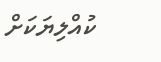ކުއްލިޔަކަށް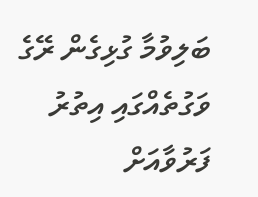ބަލިވުމާ ގުޅިގެން ރޭގެ ވަގުތެއްގައި އިތުރު ފަރުވާއަށް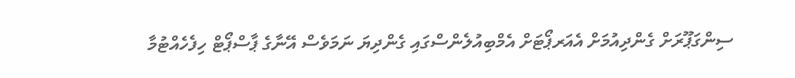ސިންގަޕޫރަށް ގެންދިއުމަށް އެއަރޕޯޓަށް އެމްބިއުލެންސްގައި ގެންދިޔަ ނަމަވެސް އޭނާގެ ޕާސްޕޯޓް ހިފެހެއްޓުމާ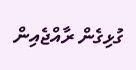ގުޅިގެން ރާއްޖެއިން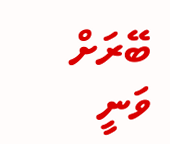ބޭރަށް ވަނީ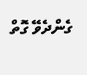ގެންދެވޭ ގޮތް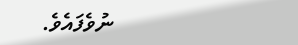ނުވެފައެވެ.